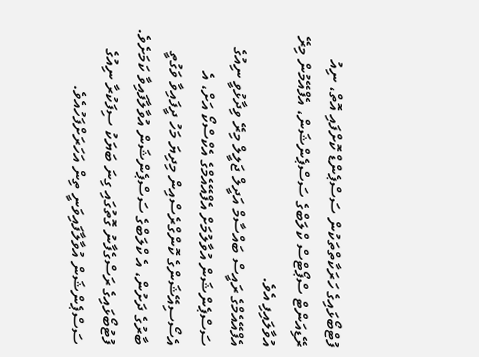ފުޓްބޯޅައިގެ ހަރަކާތްތަކުން ސަސްޕެންޑް ކޮށްފައި އޮތް، ނިއު ރޭޑިއަންޓް ސްޕޯޓްސް ކްލަބްގެ ސަސްޕެންޝަން، އެފްއޭމުން މިރޭ އުވާލައިފި އެވެ.
އެފްއޭއެމްގެ ރައީސް ބައްސާމް އަދީލް ޖަލީލް މިރޭ ވިދާޅުވީ ނިއުގެ ސަސްޕެންޝަން އުވާލުމަށް އެފްއޭއެމްގެ އެކްސްކޯ އަށް، އެ އެސޯސިއޭޝަންގެ ކޮންގްރެސްއިން މިދިޔަ މަހު ދީފައިވާ ވަގުތީ ބާރުގެ ދަށުން، އެ ކްލަބްގެ ސަސްޕެންޝަން އުވާލާފައިވާ ކަމަށެވެ.
ފުޓުބޯޅައިގެ ރަސްގެފާނު ގޮތުގައި ގިނަ ބަޔަކު ސިފަކުރާ ނިއުގެ ސަސްޕެންޝަން އުވާލާފައިވަނީ ތިން އަހަރަށްފަހުއެވެ.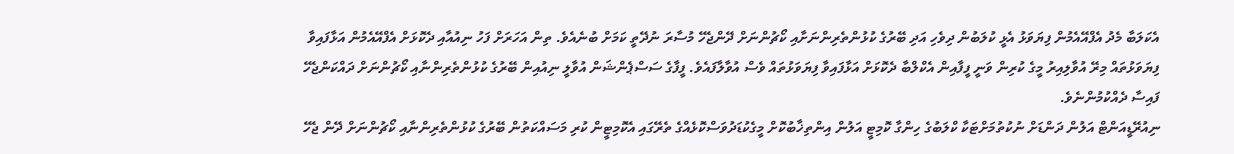އެކަލަބާ މެދު އެފްއޭއެމުން ފިޔަވަޅު އެޅީ ކުލަބުން ދިވެހި އަދި ބޭރުގެ ކުޅުންތެރިންނަށާއި ކޯޗުންނަށް ދޭންޖެހޭ މުސާރަ ނުދޭތީ ކަމަށް ބުނެއެވެ. ތިން އަހަރަށް ފަހު ނިއުއާއި ދެކޮޅަށް އެފްއޭއެމުން އަޅާފައިވާ ފިޔަވަޅުތައް މިރޭ އުވާލިއިރު މީގެ ކުރިން ވަނީ ފީފާއިން އެކްލްބާ ދެކޮޅަށް އަޅާފައިވާ ފިޔަވަޅުތައް ވެސް އުވާލާފައެވެ. ފީފާގެ ސަސްޕެންޝަން އުވާލީ ނިއުއިން ބޭރުގެ ކުޅުންތެރިންނާއި ކޯޗުންނަށް ދައްކަންޖެހޭ ފައިސާ ދެއްކުމުންނެވެ.
ނިއުރޭޑީއަންޓް އަލުން ދަންޑަށް ނުކުތުމަށްޓަކާ ކްލަބުގެ ހިންގާ ކޮމިޓީ އަލުން އިންތިޚާބުކޮށް މީގެކުޑަދުވަސްކޮޅެއްގެ ތެރޭގައި އެކޮމިޓީން ކުރި މަސައްކަތުން ބޭރުގެ ކުޅުންތެރިންނާއި ކޯޗުންނަށް ދޭން ޖެހޭ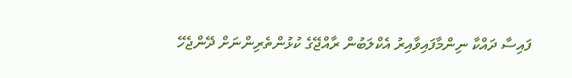ފައިސާ ދައްކާ ނިންމާފައިވާއިރު އެކްލަބުން ރާއްޖޭގެ ކުޅުންތެރިންނަށް ދޭންޖެހޭ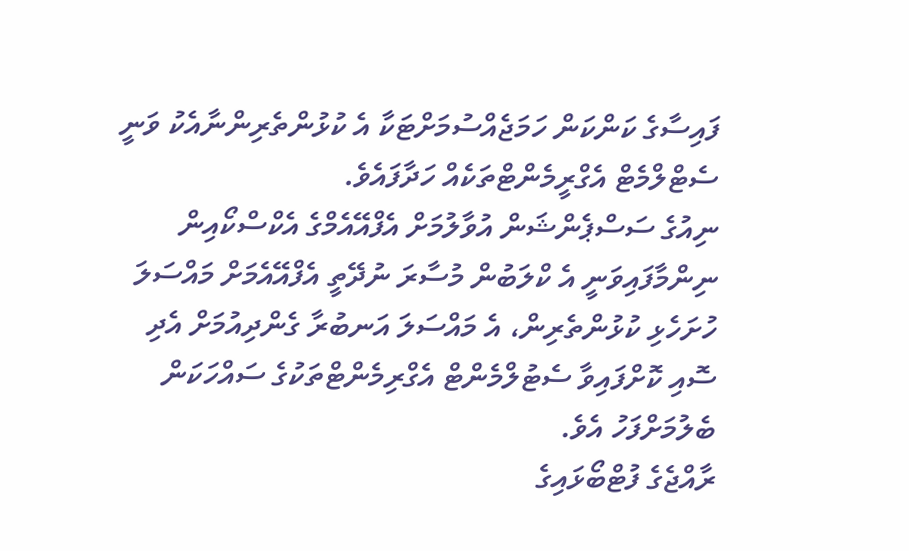ފައިސާގެ ކަންކަން ހަމަޖެއްސުމަށްޓަކާ އެ ކުޅުންތެރިންނާއެކު ވަނީ ސެޓްލްމެޓް އެގްރީމެންޓްތަކެއް ހަދާފައެވެ.
ނިއުގެ ސަސްޕެންޝަން އުވާލުމަށް އެފްއޭއެމްގެ އެކްސްކޯއިން ނިންމާފައިވަނީ އެ ކްލަބުން މުސާރަ ނުދޭތީ އެފްއޭއެމަށް މައްސަލަ ހުށަހެޅި ކުޅުންތެރިން، އެ މައްސަލަ އަނބުރާ ގެންދިއުމަށް އެދި ސޮއި ކޮށްފައިވާ ސެޓުލްމެންޓް އެގްރިމެންޓްތަކުގެ ސައްހަކަން ބެލުމަށްފަހު އެވެ.
ރާއްޖެގެ ފުޓްބޯޅައިގެ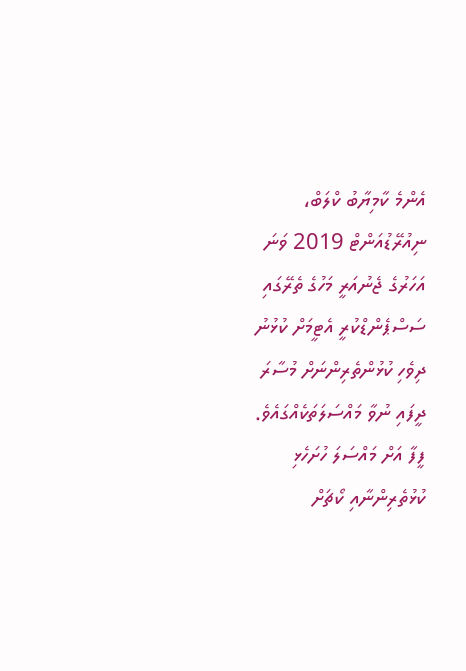އެންމެ ކާމިޔާބު ކްލަބް، ނިއުރޭޑުއަންޓް 2019 ވަނަ އަހަރުގެ ޖެނުއަރީ މަހުގެ ތެރޭގައި ސަސްޕެންޑްކުރީ އެޓީމަށް ކުޅުނު ދިވެހި ކުޅުންތެރިންނަށް މުސާރަ ދީފައި ނުވާ މައްސަލަތަކެއްގައެވެ. ފީފާ އަށް މައްސަލަ ހުށަހެޅި ކުޅުތެރިންނާއި ކޯޗަށް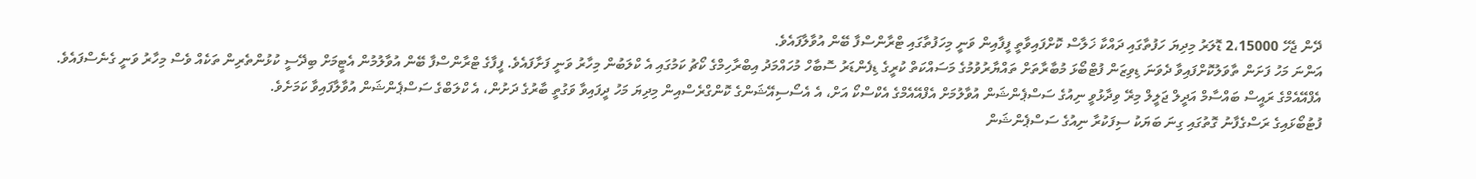ދޭން ޖެހޭ 2،15000 ޑޮލަރު މިދިޔަ ހަފުތާގައި ދައްކާ ޚަލާސް ކޮށްފައިވާތީ ފީފާއިން ވަނީ މިހަފުތާގައި ޓްރާންސްފާ ބޭން އުވާލާފައެވެ.
އަންނަ މަހު ފަށަން ތާވަލުކޮށްފައިވާ ދެވަނަ ޑިވިޒަން ފުޓްބޯޅަ މުބާރާތަށް ތައްޔާރުވުމުގެ މަސައްކަތް ކުރީގެ ޑިފެންޑަރު ސޮބާހް މުހައްމަދު އިބްރާހިމްގެ ކޯޗު ކަމުގައި އެ ކްލަބުން މިހާރު ވަނީ ފަށާފައެވެ. ފީފާގެ ޓްރާންސްފާ ބޭން އުވާލުމުން އެޓީމަށް ބިދޭސީ ކުޅުންތެރިން ތަކެއް ވެސް މިހާރު ވަނީ ގެނެސްފައެވެ.
އެފްއޭއެމްގެ ރައީސް ބައްސާމް އަދީލް ޖަލީލް މިރޭ ވިދާޅުވީ ނިއުގެ ސަސްޕެންޝަން އުވާލުމަށް އެފްއޭއެމްގެ އެކްސްކޯ އަށް، އެ އެސޯސިއޭޝަންގެ ކޮންގްރެސްއިން މިދިޔަ މަހު ދީފައިވާ ވަގުތީ ބާރުގެ ދަށުން، އެ ކްލަބްގެ ސަސްޕެންޝަން އުވާލާފައިވާ ކަމަށެވެ.
ފުޓުބޯޅައިގެ ރަސްގެފާނު ގޮތުގައި ގިނަ ބަޔަކު ސިފަކުރާ ނިއުގެ ސަސްޕެންޝަން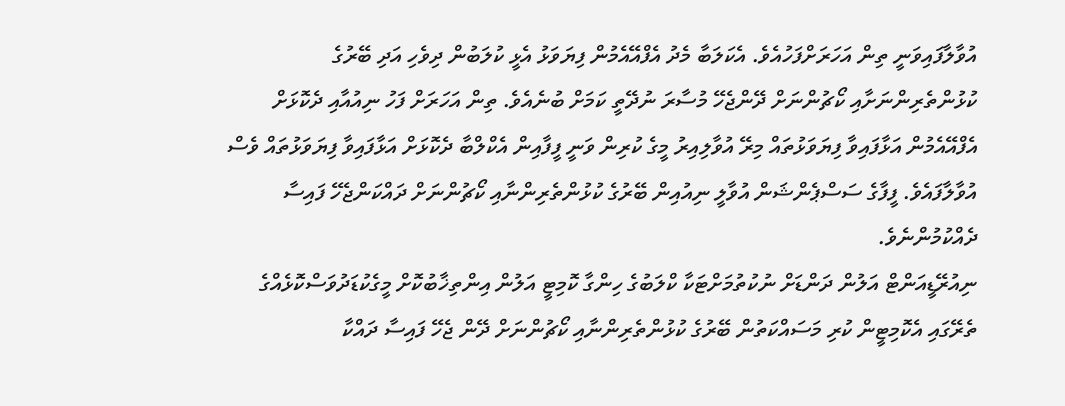އުވާލާފައިވަނީ ތިން އަހަރަށްފަހުއެވެ. އެކަލަބާ މެދު އެފްއޭއެމުން ފިޔަވަޅު އެޅީ ކުލަބުން ދިވެހި އަދި ބޭރުގެ ކުޅުންތެރިންނަށާއި ކޯޗުންނަށް ދޭންޖެހޭ މުސާރަ ނުދޭތީ ކަމަށް ބުނެއެވެ. ތިން އަހަރަށް ފަހު ނިއުއާއި ދެކޮޅަށް އެފްއޭއެމުން އަޅާފައިވާ ފިޔަވަޅުތައް މިރޭ އުވާލިއިރު މީގެ ކުރިން ވަނީ ފީފާއިން އެކްލްބާ ދެކޮޅަށް އަޅާފައިވާ ފިޔަވަޅުތައް ވެސް އުވާލާފައެވެ. ފީފާގެ ސަސްޕެންޝަން އުވާލީ ނިއުއިން ބޭރުގެ ކުޅުންތެރިންނާއި ކޯޗުންނަށް ދައްކަންޖެހޭ ފައިސާ ދެއްކުމުންނެވެ.
ނިއުރޭޑީއަންޓް އަލުން ދަންޑަށް ނުކުތުމަށްޓަކާ ކްލަބުގެ ހިންގާ ކޮމިޓީ އަލުން އިންތިޚާބުކޮށް މީގެކުޑަދުވަސްކޮޅެއްގެ ތެރޭގައި އެކޮމިޓީން ކުރި މަސައްކަތުން ބޭރުގެ ކުޅުންތެރިންނާއި ކޯޗުންނަށް ދޭން ޖެހޭ ފައިސާ ދައްކާ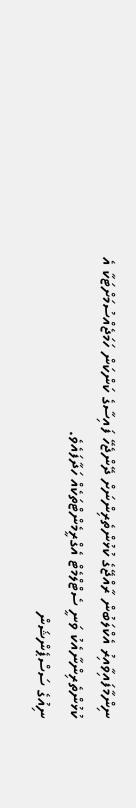ނިންމާފައިވާއިރު އެކްލަބުން ރާއްޖޭގެ ކުޅުންތެރިންނަށް ދޭންޖެހޭ ފައިސާގެ ކަންކަން ހަމަޖެއްސުމަށްޓަކާ އެ ކުޅުންތެރިންނާއެކު ވަނީ ސެޓްލްމެޓް އެގްރީމެންޓްތަކެއް ހަދާފައެވެ.
ނިއުގެ ސަސްޕެންޝަން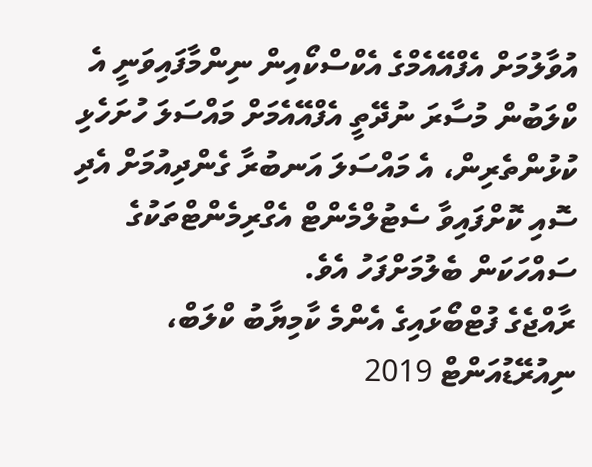އުވާލުމަށް އެފްއޭއެމްގެ އެކްސްކޯއިން ނިންމާފައިވަނީ އެ ކްލަބުން މުސާރަ ނުދޭތީ އެފްއޭއެމަށް މައްސަލަ ހުށަހެޅި ކުޅުންތެރިން، އެ މައްސަލަ އަނބުރާ ގެންދިއުމަށް އެދި ސޮއި ކޮށްފައިވާ ސެޓުލްމެންޓް އެގްރިމެންޓްތަކުގެ ސައްހަކަން ބެލުމަށްފަހު އެވެ.
ރާއްޖެގެ ފުޓްބޯޅައިގެ އެންމެ ކާމިޔާބު ކްލަބް، ނިއުރޭޑުއަންޓް 2019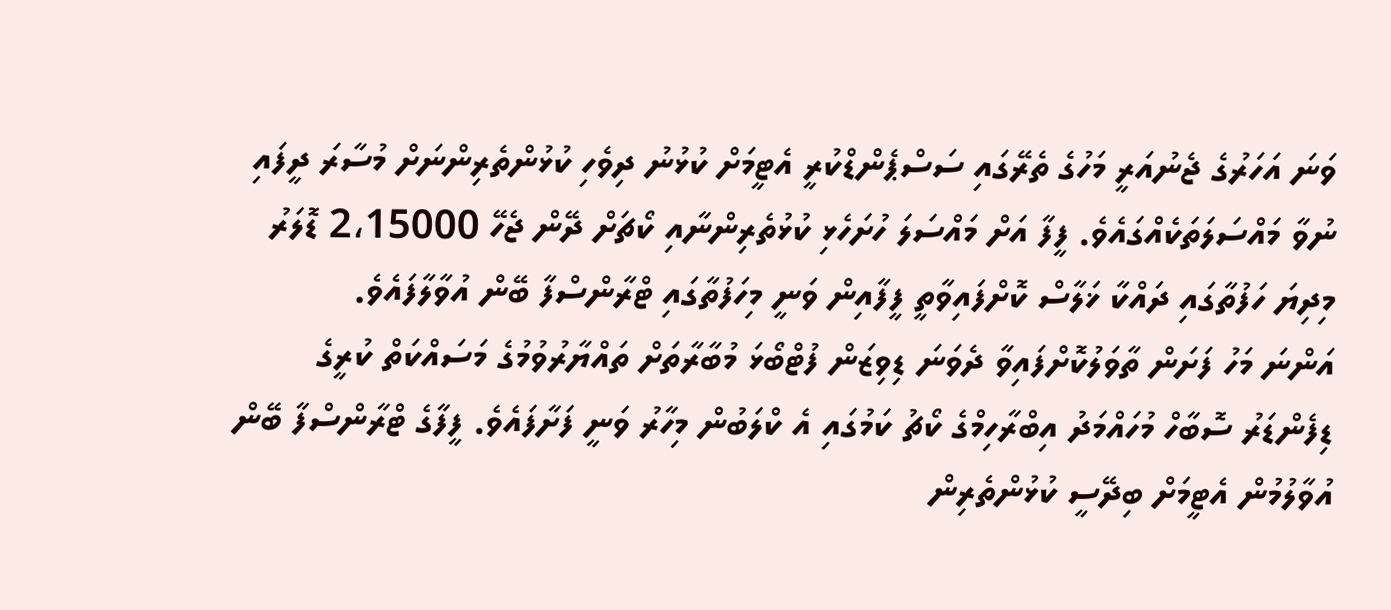ވަނަ އަހަރުގެ ޖެނުއަރީ މަހުގެ ތެރޭގައި ސަސްޕެންޑްކުރީ އެޓީމަށް ކުޅުނު ދިވެހި ކުޅުންތެރިންނަށް މުސާރަ ދީފައި ނުވާ މައްސަލަތަކެއްގައެވެ. ފީފާ އަށް މައްސަލަ ހުށަހެޅި ކުޅުތެރިންނާއި ކޯޗަށް ދޭން ޖެހޭ 2،15000 ޑޮލަރު މިދިޔަ ހަފުތާގައި ދައްކާ ޚަލާސް ކޮށްފައިވާތީ ފީފާއިން ވަނީ މިހަފުތާގައި ޓްރާންސްފާ ބޭން އުވާލާފައެވެ.
އަންނަ މަހު ފަށަން ތާވަލުކޮށްފައިވާ ދެވަނަ ޑިވިޒަން ފުޓްބޯޅަ މުބާރާތަށް ތައްޔާރުވުމުގެ މަސައްކަތް ކުރީގެ ޑިފެންޑަރު ސޮބާހް މުހައްމަދު އިބްރާހިމްގެ ކޯޗު ކަމުގައި އެ ކްލަބުން މިހާރު ވަނީ ފަށާފައެވެ. ފީފާގެ ޓްރާންސްފާ ބޭން އުވާލުމުން އެޓީމަށް ބިދޭސީ ކުޅުންތެރިން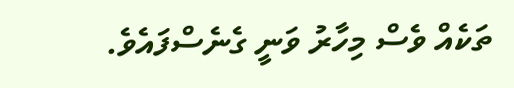ތަކެއް ވެސް މިހާރު ވަނީ ގެނެސްފައެވެ.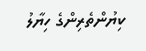ކިޔުންތެރިންގެ ހިޔާލު